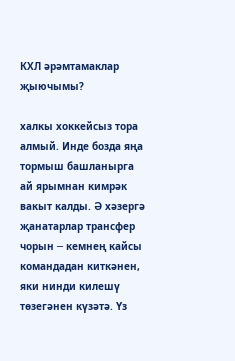КХЛ әрәмтамаклар җыючымы?

халкы хоккейсыз тора алмый. Инде бозда яңа тормыш башланырга ай ярымнан кимрәк вакыт калды. Ә хәзергә җанатарлар трансфер чорын ─ кемнең кайсы командадан киткәнен, яки нинди килешү төзегәнен күзәтә. Үз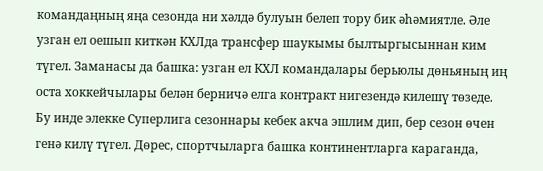командаңның яңа сезонда ни хәлдә булуын белеп тору бик әһәмиятле. Әле узган ел оешып киткән КХЛда трансфер шаукымы былтыргысыннан ким түгел. Заманасы да башка: узган ел КХЛ командалары берьюлы дөньяның иң оста хоккейчылары белән берничә елга контракт нигезендә килешү төзеде. Бу инде элекке Суперлига сезоннары кебек акча эшлим дип, бер сезон өчен генә килү түгел. Дөрес, спортчыларга башка континентларга караганда,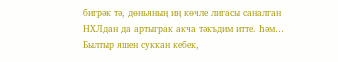бигрәк тә, дөньяның иң көчле лигасы саналган НХЛдан да артыграк акча тәкъдим итте. Һәм… Былтыр яшен суккан кебек,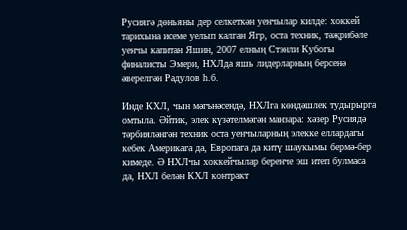Русиягә дөньяны дер селкеткән уенчылар килде: хоккей тарихына исеме уелып калган Ягр, оста техник, тәҗрибәле уенчы капитан Яшин, 2007 елның Стэнли Кубогы финалисты Эмери, НХЛда яшь лидерларның берсенә әверелгән Радулов һ.б.

Инде КХЛ, чын мәгънәсендә, НХЛга көндәшлек тудырырга омтыла. Әйтик, элек күзәтелмәгән манзара: хәзер Русиядә тәрбияләнгән техник оста уенчыларның элекке еллардагы кебек Америкага да, Европага да китү шаукымы бермә-бер кимеде. Ә НХЛчы хоккейчылар беренче эш итеп булмаса да, НХЛ белән КХЛ контракт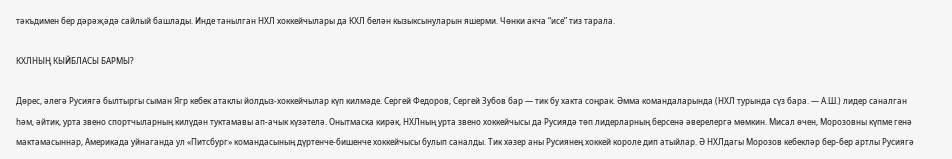тәкъдимен бер дәрәҗәдә сайлый башлады. Инде танылган НХЛ хоккейчылары да КХЛ белән кызыксынуларын яшерми. Чөнки акча “исе” тиз тарала.

КХЛНЫҢ КЫЙБЛАСЫ БАРМЫ?

Дөрес, әлегә Русиягә былтыргы сыман Ягр кебек атаклы йолдыз-хоккейчылар күп килмәде. Сергей Федоров, Сергей Зубов бар — тик бу хакта соңрак. Әмма командаларында (НХЛ турында сүз бара. — А.Ш.) лидер саналган һәм, әйтик, урта звено спортчыларның килүдән туктамавы ап-ачык күзәтелә. Онытмаска кирәк, НХЛның урта звено хоккейчысы да Русиядә төп лидерларның берсенә әверелергә мөмкин. Мисал өчен, Морозовны күпме генә мактамасыннар, Америкада уйнаганда ул «Питсбург» командасының дүртенче-бишенче хоккейчысы булып саналды. Тик хәзер аны Русиянең хоккей короле дип атыйлар. Ә НХЛдагы Морозов кебекләр бер-бер артлы Русиягә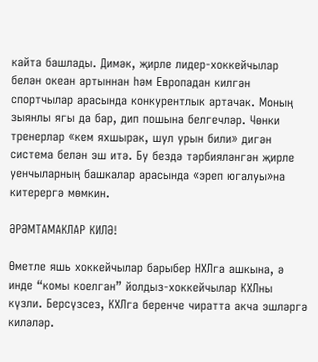кайта башлады. Димәк, җирле лидер-хоккейчылар белән океан артыннан һәм Европадан килгән спортчылар арасында конкурентлык артачак. Моның зыянлы ягы да бар, дип пошына белгечләр. Чөнки тренерлар «кем яхшырак, шул урын били» дигән система белән эш итә. Бу бездә тәрбияләнгән җирле уенчыларның башкалар арасында «эреп югалуы»на китерергә мөмкин.

ӘРӘМТАМАКЛАР КИЛӘ!

Өметле яшь хоккейчылар барыбер НХЛга ашкына, ә инде “комы коелган” йолдыз-хоккейчылар КХЛны күзли. Берсүзсез, КХЛга беренче чиратта акча эшләргә киләләр.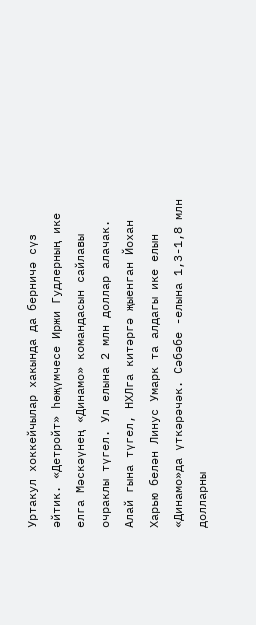Уртакул хоккейчылар хакында да берничә сүз әйтик. «Детройт» һөҗүмчесе Иржи Гудлерның ике елга Мәскәүнең «Динамо» командасын сайлавы очраклы түгел. Ул елына 2 млн доллар алачак. Алай гына түгел, НХЛга китәргә җыенган Йохан Харью белән Линус Умарк та алдагы ике елын «Динамо»да үткәрәчәк. Сәбәбе -елына 1,3-1,8 млн долларны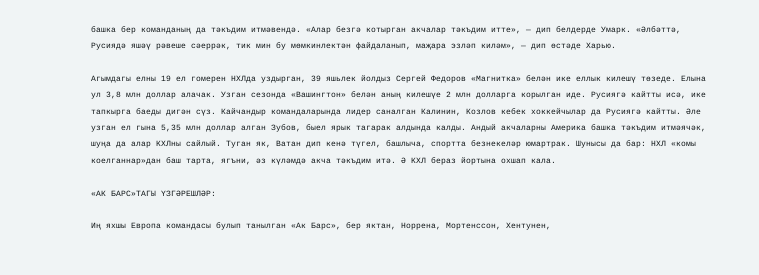башка бер команданың да тәкъдим итмәвендә. «Алар безгә котырган акчалар тәкъдим итте», — дип белдерде Умарк. «Әлбәттә, Русиядә яшәү рәвеше сәеррәк, тик мин бу мөмкинлектән файдаланып, маҗара эзләп киләм», — дип өстәде Харью.

Агымдагы елны 19 ел гомерен НХЛда уздырган, 39 яшьлек йолдыз Сергей Федоров «Магнитка» белән ике еллык килешү төзеде. Елына ул 3,8 млн доллар алачак. Узган сезонда «Вашингтон» белән аның килешүе 2 млн долларга корылган иде. Русиягә кайтты исә, ике тапкырга баеды дигән сүз. Кайчандыр командаларында лидер саналган Калинин, Козлов кебек хоккейчылар да Русиягә кайтты. Әле узган ел гына 5,35 млн доллар алган Зубов, быел ярык тагарак алдында калды. Андый акчаларны Америка башка тәкъдим итмәячәк, шуңа да алар КХЛны сайлый. Туган як, Ватан дип кенә түгел, башлыча, спортта безнекеләр юмартрак. Шунысы да бар: НХЛ «комы коелганнар»дан баш тарта, ягъни, әз күләмдә акча тәкъдим итә. Ә КХЛ бераз йортына охшап кала.

«АК БАРС»ТАГЫ ҮЗГӘРЕШЛӘР:

Иң яхшы Европа командасы булып танылган «Ак Барс», бер яктан, Норрена, Мортенссон, Хентунен,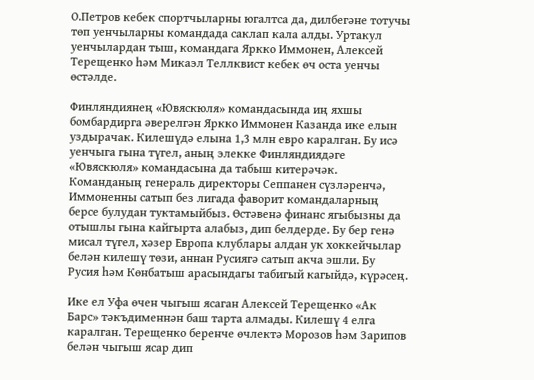О.Петров кебек спортчыларны югалтса да, дилбегәне тотучы төп уенчыларны командада саклап кала алды. Уртакул уенчылардан тыш, командага Яркко Иммонен, Алексей Терещенко һәм Микаэл Теллквист кебек өч оста уенчы өстәлде.

Финляндиянең «Ювяскюля» командасында иң яхшы бомбардирга әверелгән Яркко Иммонен Казанда ике елын уздырачак. Килешүдә елына 1,3 млн евро каралган. Бу исә уенчыга гына түгел, аның элекке Финляндиядәге «Ювяскюля» командасына да табыш китерәчәк. Команданың генераль директоры Сеппанен сүзләренчә, Иммоненны сатып без лигада фаворит командаларның берсе булудан туктамыйбыз. Өстәвенә финанс ягыбызны да отышлы гына кайгырта алабыз, дип белдерде. Бу бер генә мисал түгел, хәзер Европа клублары алдан ук хоккейчылар белән килешү төзи, аннан Русиягә сатып акча эшли. Бу Русия һәм Көнбатыш арасындагы табигый кагыйдә, күрәсең.

Ике ел Уфа өчен чыгыш ясаган Алексей Терещенко «Ак Барс» тәкъдименнән баш тарта алмады. Килешү 4 елга каралган. Терещенко беренче өчлектә Морозов һәм Зарипов белән чыгыш ясар дип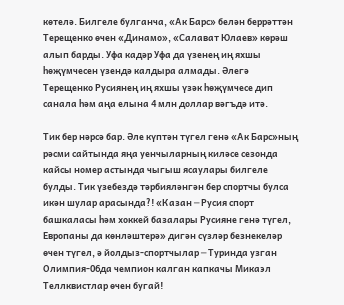көтелә. Билгеле булганча, «Ак Барс» белән беррәттән Терещенко өчен «Динамо», «Салават Юлаев» көрәш алып барды. Уфа кадәр Уфа да үзенең иң яхшы һөҗүмчесен үзендә калдыра алмады. Әлегә Терещенко Русиянең иң яхшы үзәк һөҗүмчесе дип санала һәм аңа елына 4 млн доллар вәгъдә итә.

Тик бер нәрсә бар. Әле күптән түгел генә «Ак Барс»ның рәсми сайтында яңа уенчыларның киләсе сезонда кайсы номер астында чыгыш ясаулары билгеле булды. Тик үзебездә тәрбияләнгән бер спортчы булса икән шулар арасында?! «Казан ─ Русия спорт башкаласы һәм хоккей базалары Русияне генә түгел, Европаны да көнләштерә» дигән сүзләр безнекеләр өчен түгел, ә йолдыз-спортчылар ─ Туринда узган Олимпия-06да чемпион калган капкачы Микаэл Теллквистлар өчен бугай!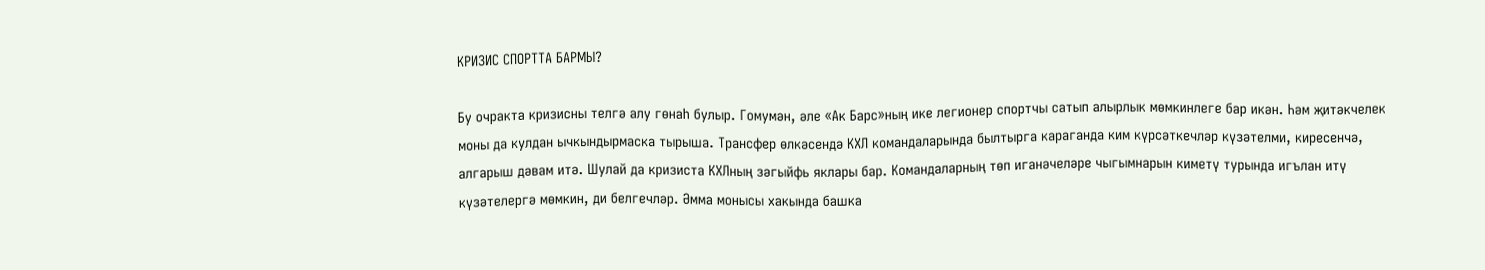КРИЗИС СПОРТТА БАРМЫ?

Бу очракта кризисны телгә алу гөнаһ булыр. Гомумән, әле «Ак Барс»ның ике легионер спортчы сатып алырлык мөмкинлеге бар икән. Һәм җитәкчелек моны да кулдан ычкындырмаска тырыша. Трансфер өлкәсендә КХЛ командаларында былтырга караганда ким күрсәткечләр күзәтелми, киресенчә, алгарыш дәвам итә. Шулай да кризиста КХЛның зәгыйфь яклары бар. Командаларның төп иганәчеләре чыгымнарын киметү турында игълан итү күзәтелергә мөмкин, ди белгечләр. Әмма монысы хакында башка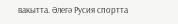вакытта. Әлегә Русия спортта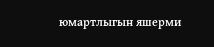юмартлыгын яшерми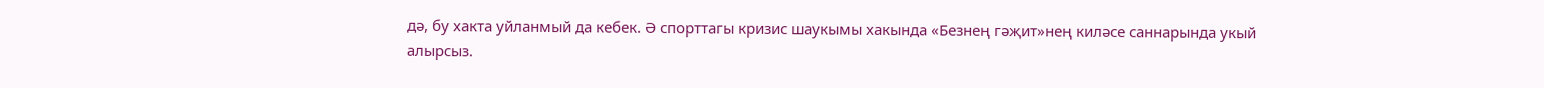дә, бу хакта уйланмый да кебек. Ә спорттагы кризис шаукымы хакында «Безнең гәҗит»нең киләсе саннарында укый алырсыз.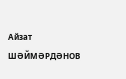Айзат ШӘЙМӘРДӘНОВ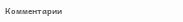Комментарии